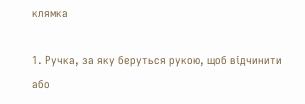клямка

1. Ручка, за яку беруться рукою, щоб відчинити або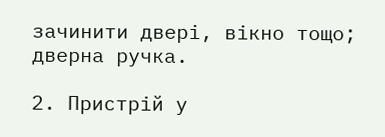зачинити двері, вікно тощо; дверна ручка.

2. Пристрій у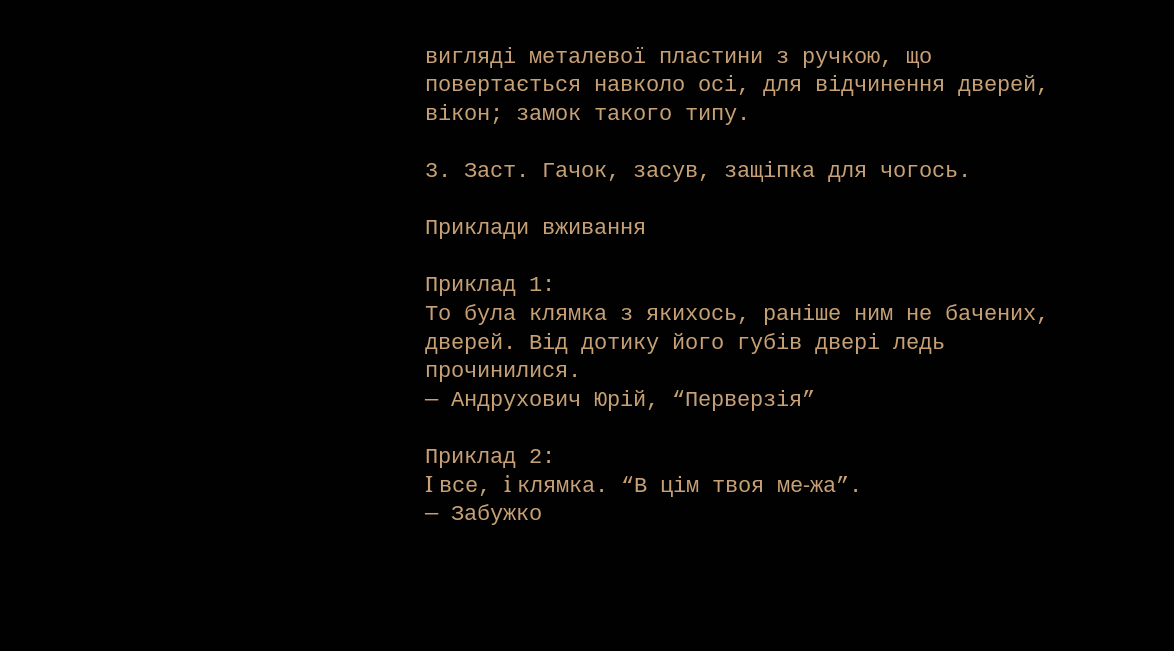вигляді металевої пластини з ручкою, що повертається навколо осі, для відчинення дверей, вікон; замок такого типу.

3. Заст. Гачок, засув, защіпка для чогось.

Приклади вживання

Приклад 1:
То була клямка з якихось, раніше ним не бачених, дверей. Від дотику його губів двері ледь прочинилися.
— Андрухович Юрій, “Перверзія”

Приклад 2:
I все, i клямка. “В цiм твоя ме‑жа”.
— Забужко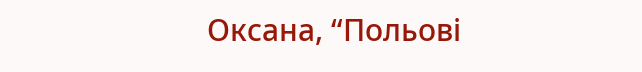Оксана, “Польові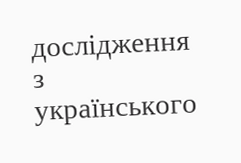дослідження з українського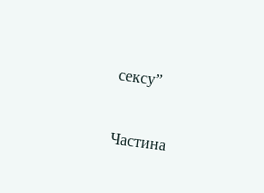сексу”

Частина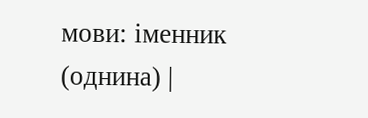мови: іменник (однина) |